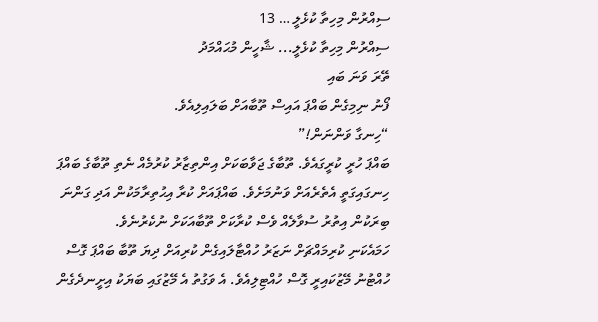ސިއްރުން މިހިތާ ކުޅެލީ … 13
ސިއްރުން މިހިތާ ކުޅެލީ... ޝާހީން މުޙައްމަދު
ތޭރަ ވަނަ ބައި
ފޯނު ނިމިގެން ބައްޕަ އައިސް ތޫބާއަށް ބަލައިލިއެވެ.
“ހިނގާ ވަންނަން!”
ބައްޕަ ހުރީ ކުރީގައެވެ. ތޫބާގެ ޖަވާބަކަށް އިންތިޒާރު ކުރުމެއް ނެތި ތޫބާގެ ބައްޕަ ހިނގައިގަތީ އެތެރެއަށް ވަނުމަށެވެ. ބައްޕައަށް ކުރާ އިޙުތިރާމަކުން އަދި ގަންނަ ބިރަކުން އިތުރު ސުވާލެއް ވެސް ކުރާކަށް ތޫބާއަކަށް ނުކެރުނެވެ.
ހަމައެކަނި ކުރިމައްޗަށް ނަޒަރު ހުއްޓާލައިގެން ކުރިއަށް ދިޔަ ތޫބާ ބައްޕަ ގޮސް ހުއްޓުނު މޭޒުކައިރީ ގޮސް ހުއްޓިލިއެވެ. އެ ވަގުތު އެ މޭޒުގައި ބަޔަކު އިށީނދެގެން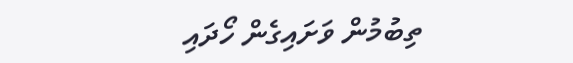ތިބުމުން ވަށައިގެން ހޯދައި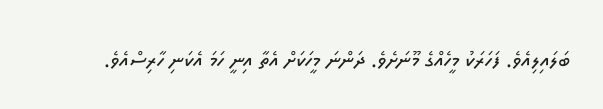ބަލައިލިއެވެ. ފަހަރަކު މީހެއްގެ މޫނަށެވެ. ދަންނަ މީހަކަށް އެތާ އިނީ ހަމަ އެކަނި ހާރިސްއެވެ.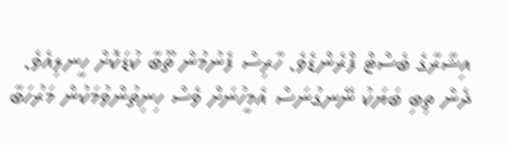އިޝާރާގެ ބެސްޓް ފްރެންޑެވެ. ހާރިސް ފެނުމުން ތޫބާ ކުޑަކޮށް ހީނލިއެވެ. ދެން ތިބި ބަޔަކު ނޭނގުނަސް އެމީހުނަށް ވެސް ހިނިތުންވުމަކުން މަރުހަބާ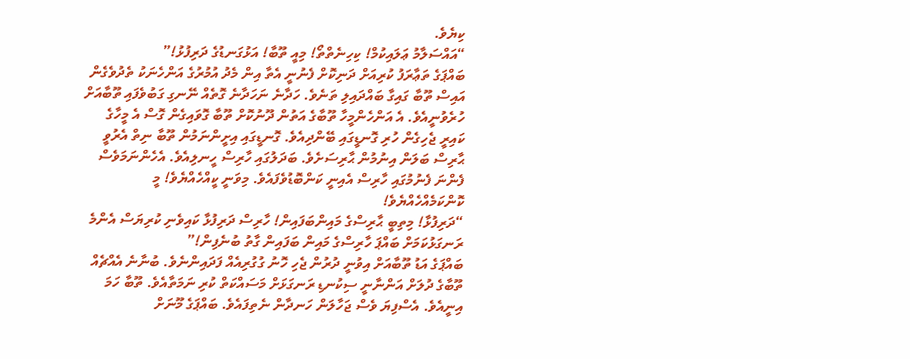ކިޔެވެ.
“އައްސަލާމު ޢަލައިކުމް! ކިހިނެތްތޯ! މިއީ ތޫބާ! އަޅުގަނޑުގެ ދަރިފުޅު!”
ބައްޕަގެ ތަޢާރަފު ކުރިއަށް ދަނިކޮށް ފެނުނީ އެތާ އިން މެދު އުމުރުގެ އަންހެނަކު ތެދުވެގެން އައިސް ތޫބާ ގައިގާ ބައްދައިލި ތަނެވެ. ހަދާނެ ނަހަދާނެ ގޮތެއް ނޭނގި ގަބުވެފައި ތޫބާއަށް ހުރެވުނީއެވެ. އެ އަންހެންމީހާ ތޫބާގެ އަތުން ދޫނުކޮށް ތޫބާ ގޮވައިގެން ގޮސް އެ މީހާގެ ކައިރީ ޖެހިގެން ހުރި ގޮނޑީގައި ބޭންދިއެވެ. ގޮނޑީގައި އިށީންނަމުން ތޫބާ ނިތް އެރުވީ ޙާރިސް ބަލަން އިނުމުން ޙާރިސަށެވެ. ބަދަލުގައި ހާރިސް ހީނލިއެވެ. އެހެންނަމަވެސް ފެންނަ ފެނުމުގައި ހާރިސް އެއިނީ ކަންބޮޑުވެފައެވެ. މިވަނީ ކީއްހެއްޔެވެ! މީ ކޮންކަމެއްހެއްޔެވެ!
“ދަރިފުޅާ! މިތިބީ ޙާރިސްގެ މައިންބަފައިން! ހާރިސް ދަރިފުޅާ ކައިވެނި ކުރިޔަސް އެންމެ ރަނގަޅުކަމަށް ބައްޕަ ހާރިސްގެ މައިން ބަފައިން ގާތު ބުނެފިން!”
ބައްޕަގެ އަޑު ތޫބާއަށް އިވުނީ ދުރުން ޖެހި ހޮނު ގުގުރިއެއް ފަދައިންނެވެ. ބުނާނެ އެއްޗެއް ތޫބާގެ ދުލަށް އަންނާނީ ސިކުނޑި ރަނގަޅަށް މަސައްކަތް ކުރި ނަމަތާއެވެ. ތޫބާ ހަމަ އިނީއެވެ. އެސްފިޔަ ވެސް ޖަހާލަން ހަނދާން ނެތިފައެވެ. ބައްޕަގެ މޫނަށް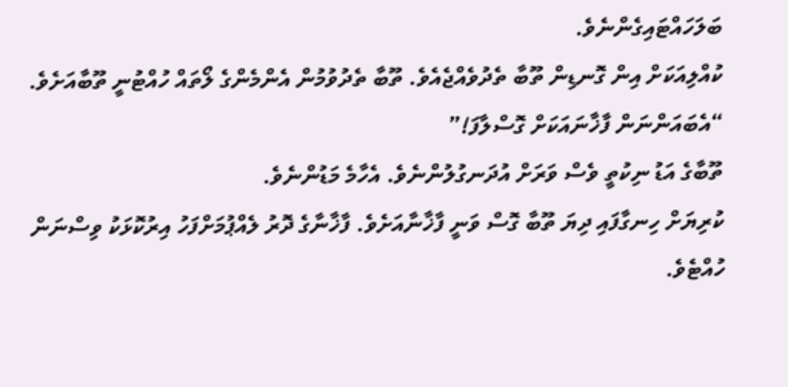ބަލަހައްޓައިގެންނެވެ.
ކުއްލިއަކަށް އިން ގޮނޑިން ތޫބާ ތެދުވެއްޖެއެވެ. ތޫބާ ތެދުވުމުން އެންމެންގެ ލޯތައް ހުއްޓުނީ ތޫބާއަށެވެ.
“އެބައަންނަން ފާޚާނައަކަށް ގޮސްލާފަ!”
ތޫބާގެ އަޑު ނިކުތީ ވެސް ވަރަށް އުދަނގުލުންނެވެ. އެހާމެ މަޑުންނެވެ.
ކުރިޔަށް ހިނގާފައި ދިޔަ ތޫބާ ގޮސް ވަނީ ފާޚާނާއަށެވެ. ފާޚާނާގެ ދޮރު ލެއްޕުމަށްފަހު އިރުކޮޅަކު ވިސްނަން ހުއްޓެވެ.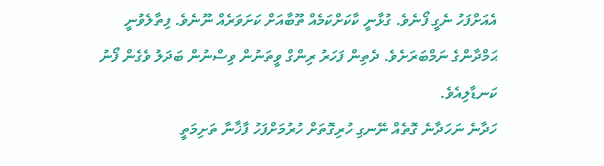އެއަށްފަހު ނެގީ ފޯނެވެ. ގުޅާނީ ކާކަށްކަމެއް ތޫބާއަށް ކަށަވަރެއް ނޫނެވެ. ފިތާލެވުނީ ޙަމްދާންގެ ނަމްބަރަށެވެ. ދެތިން ފަހަރު ރިންގް ވީތަނުން ވިސްނުން ބަދަލު ވެގެން ފޯނު ކަނޑާލިއެވެ.
ހަދާނެ ނަހަދާނެ ގޮތެއް ނޭނގި ހުރިގޮތަށް ހުރުމަށްފަހު ފާޚާނާ ތަށިމަތީ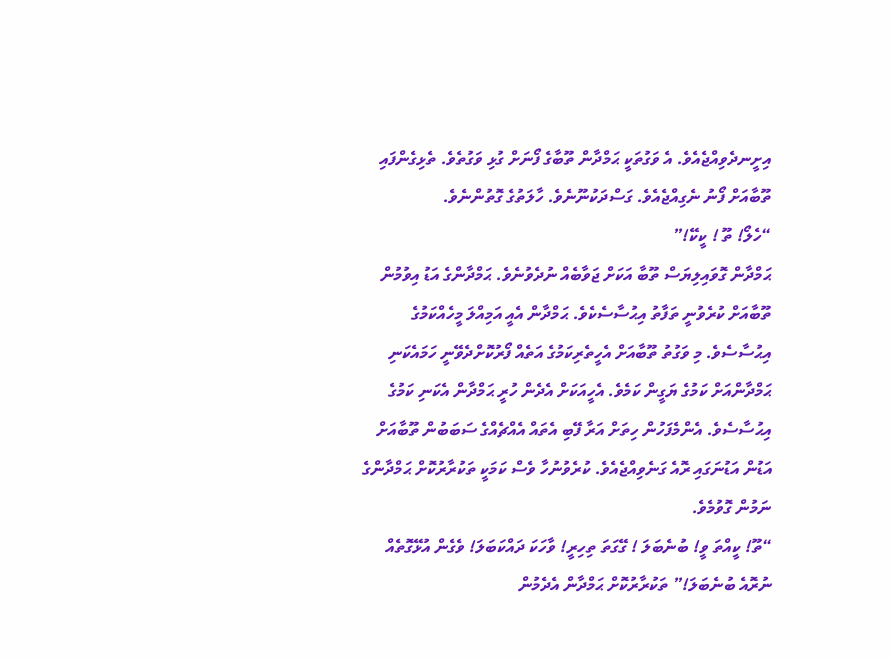އިށީނދެވިއްޖެއެވެ. އެ ވަގުތަކީ ޙަމްދާން ތޫބާގެ ފޯނަށް ގުޅި ވަގުތެވެ. ތެޅިގެންފައި ތޫބާއަށް ފޯނު ނެގިއްޖެއެވެ. ގަސްދަކުނޫނެވެ. ހާލަތުގެ ގޮތުންނެވެ.
“ހެލޯ! ތޫ ! ކީކޭ!”
ޙަމްދާން ގޮވައިލިޔަސް ތޫބާ އަކަށް ޖަވާބެއް ނުދެވުނެވެ. ޙަމްދާންގެ އަޑު އިވުމުން ތޫބާއަށް ކުރެވުނީ ތަފާތު އިޙުސާސެކެވެ. ޙަމްދާން އެއީ އަމިއްލަ މީހެއްކަމުގެ އިޙުސާސެވެ. މި ވަގުތު ތޫބާއަށް އެހީތެރިކަމުގެ އަތެއް ފޯރުކޮށްދެވޭނީ ހަމައެކަނި ޙަމްދާންއަށް ކަމުގެ ޔަގީން ކަމެވެ. އެހީއަކަށް އެދެން ހުރީ ޙަމްދާން އެކަނި ކަމުގެ އިޙުސާސެވެ. އެންމެފަހުން ހިތަށް އަރާ ފޭބި އެތައް އެއްޗެއްގެ ސަބަބުން ތޫބާއަށް އަޑުން އަޑުނަގައި ރޮއެ ގަނެވިއްޖެއެވެ. ކުރެވުނުހާ ވެސް ކަމަކީ ތަކުރާރުކޮށް ޙަމްދާންގެ ނަމުން ގޮވުމެވެ.
“ތޫ! ކީއްތަ ވީ! ބުނެބަލަ ! ގޭގަތަ ތިހިރީ! ވާހަކަ ދައްކަބަލަ! ވެގެން އުޅޭގޮތެއް ނުރޮއެ ބުނެބަލަ!” ތަކުރާރުކޮށް ޙަމްދާން އެދެމުން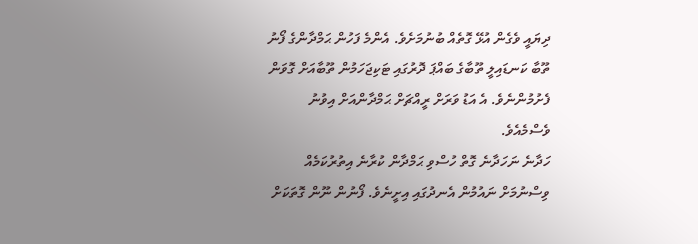ދިޔައީ ވެގެން އުޅޭ ގޮތެއް ބުނުމަށެވެ. އެންމެ ފަހުން ޙަމްދާންގެ ފޯނު ތޫބާ ކަނޑައިލީ ތޫބާގެ ބައްޕަ ދޮރުގައި ޓަކިޖަހަމުން ތޫބާއަށް ގޮވަން ފެށުމުންނެވެ. އެ އަޑު ވަރަށް ރީއްޗަށް ޙަމްދާންއަށް އިވުނު ވެސްމެއެވެ.
ހަދާނެ ނަހަދާނެ ގޮތް ހުސްވި ޙަމްދާން ކުރާނެ އިތުރުކަމެއް ވިސްނުމަށް ނައުމުން އެނދުގައި އިށީނެވެ. ފޯނުން ނޫން ގޮތަކަށް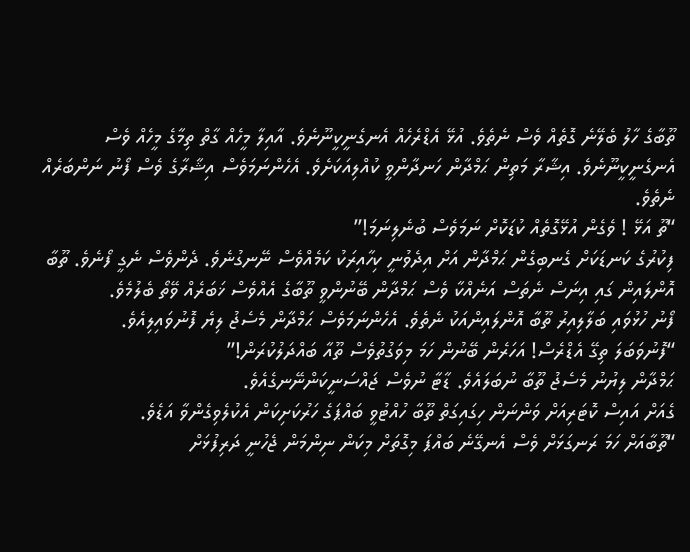ތޫބާގެ ހާލު ބެލޭނެ ގޮތެއް ވެސް ނެތެވެ. އުޅޭ އެޑްރެހެއް އެނގެނީކީނޫނެވެ. އާއިލާ މީހެއް ގާތް ތިމާގެ މީހެއް ވެސް އެނގެނީކީނޫނެވެ. އިޝާރާ މަތިން ޙަމްދާން ހަނދާންވީ ކުއްލިއަކަށެވެ. އެހެންނަމަވެސް އިޝާރާގެ ވެސް ފޯނު ނަންބަރެއް ނެތެވެ.
“ތޫ އަޅޭ ! ވެގެން އުޅޭގޮތެއް ކުޑަކޮށް ނަމަވެސް ބުނެލިނަމަ!”
ފިކުރުގެ ކަނޑަކަށް ގެނބިގެން ޙަމްދާން އަށް އިދެވުނީ ކިހާއިރަކު ކަމެއްވެސް ނޭނގުނެވެ. ދެންވެސް ނެގީ ފޯނެވެ. ތޫބާ އޮންލައިން ގައި އިނަސް ނެތަސް އަނެއްކާ ވެސް ޙަމްދާން ބޭނުންވީ ތޫބާގެ އެއްވެސް ޚަބަރެއް ވޭތޯ ބެލުމެވެ.
ފޯނު ހުޅުވައި ބަލާލިއިރު ތޫބާ އޮންލައިންއަކު ނެތެވެ. އެހެންނަމަވެސް ޙަމްދާން މެސެޖު ލިޔެ ފޮނުވައިލިއެވެ.
“ފޮނުވަބަލަ ތިގޭ އެޑްރެސް! އަހަރެން ބޭނުން ހަމަ މިވަގުތުވެސް ތޫއާ ބައްދަލުކުރަން!”
ޙަމްދާން ލިޔުނު މެސެޖު ތޫބާ ނުބަލައެވެ. ޑާޓާ ނުވެސް ޖައްސަނީކަންނޭނގެއެވެ.
ގެއަށް އައިސް ކޮޓަރިއަށް ވަންނަން ހިގައިގަތް ތޫބާ ހުއްޓުވީ ބައްޕަގެ ހަރުކަށިކަން އެކުލެވިގެންވާ އަޑެވެ.
“ތޫބާއަށް ހަމަ ރަނގަޅަށް ވެސް އެނގޭނެ ބައްޕަ މިގޮތަށް މިކަން ނިންމަން ޖެހުނީ ދަރިފުޅަށް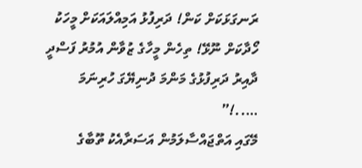ރަނގަޅަކަށް ކަން! ދަރިފުޅު އަމިއްލައަކަށް މީހަކު ހޯދާކަށް ނޫޅޭ! ތިހެން މީހާގެ ޒުވާން އުމުރު ފަސްދީ ދާއިރު ދަރިފުޅުގެ މަންމަ ދުނިޔޭގަ ހުރިނަމަ …..!”
މޭގައި އަތްޖައްސާލަމުން އަސަރާއެކު ތޫބާގެ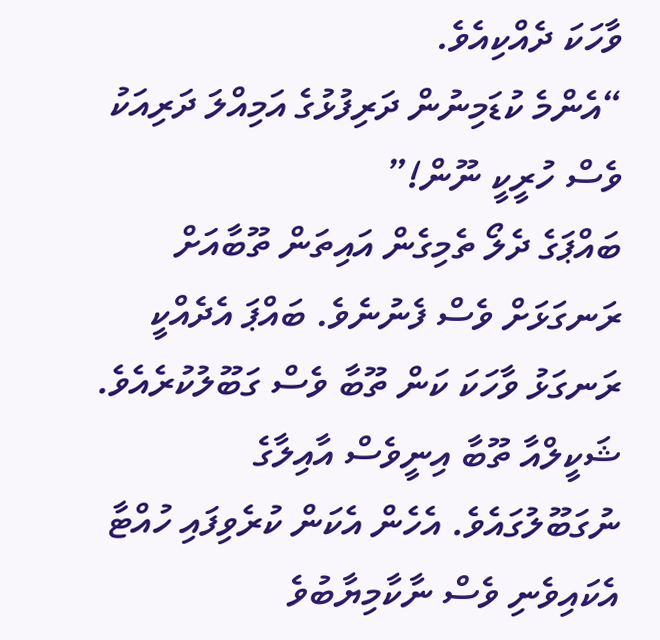ވާހަކަ ދެއްކިއެވެ.
“އެންމެ ކުޑަމިނުން ދަރިފުޅުގެ އަމިއްލަ ދަރިއަކު ވެސް ހުރީކީ ނޫން!”
ބައްޕަގެ ދެލޯ ތެމިގެން އައިތަން ތޫބާއަށް ރަނގަޅަށް ވެސް ފެނުނެވެ. ބައްޕަ އެދެއްކީ ރަނގަޅު ވާހަކަ ކަން ތޫބާ ވެސް ގަބޫލުކުރެއެވެ. ޝަކީލްއާ ތޫބާ އިނީވެސް އާއިލާގެ ނުގަބޫލުގައެވެ. އެހެން އެކަން ކުރެވިފައި ހުއްޓާ އެކައިވެނި ވެސް ނާކާމިޔާބުވެ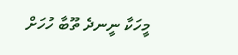މީހަކާ ނީނދެ ތޫބާ ހުހަށް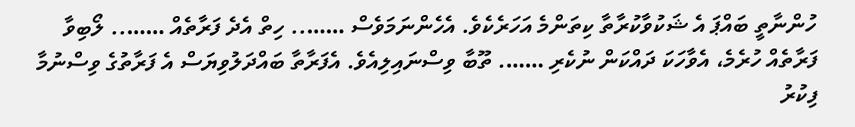ހުންނާތީ ބައްޕަ އެ ޝަކުވާކުރާތާ ކިތަންމެ އަހަރެކެވެ. އެހެންނަމަވެސް …….. ހިތް އެދެ ފަރާތެއް …….. ލޯބިވާ ފަރާތެއް ހުރެމެ، އެވާހަކަ ދައްކަން ނުކެރި ……. ތޫބާ ވިސްނައިލިއެވެ. އެފަރާތާ ބައްދަލުވިޔަސް އެ ފަރާތުގެ ވިސްނުމާ ފިކުރު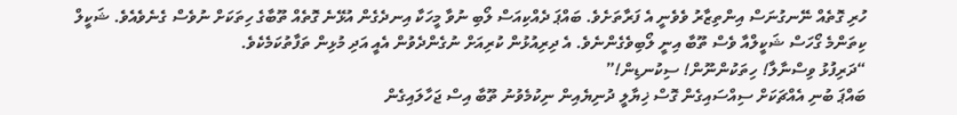ހުރި ގޮތެއް ނޭނގުނަސް އިންތިޒާރު ވެވެނީ އެ ފަރާތަށެވެ. ބައްޕަ ދެއްކިއަސް ލޯބި ނުވާ މީހަކާ އިނދެގެން އުޅޭނެ ގޮތެއް ތޫބާގެ ހިތަކަށް ނުވެސް ގެނެވެއެވެ. ޝަކީލް ކިތަންމެ ގޯހަސް ޝަކީލްއާ ވެސް ތޫބާ އިނީ ލޯބިވެގެންނެވެ. އެ ދިރިއުޅުން ކުރިއަށް ނުގެންދެވުން އެއީ އަދި މުޅިން ތަފާތުކަމެކެވެ.
“ދަރިފުޅު ވިސްނާލާ! ހިތަކުންނޫން! ސިކުނޑިން!”
ބައްޕަ ބުނި އެއްޗަކަށް ސިއްސައިގެން ގޮސް ޚިޔާލީ ދުނިޔެއިން ނިކުމެވުނު ތޫބާ އިސް ޖަހާލައިގެން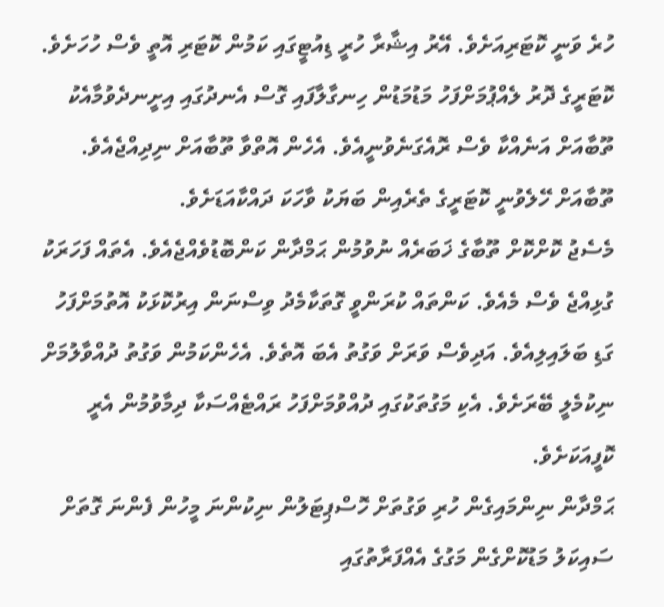ހުރެ ވަނީ ކޮޓަރިއަށެވެ. އޭރު އިޝާރާ ހުރީ ޑިއުޓީގައި ކަމުން ކޮޓަރި އޮތީ ވެސް ހުހަށެވެ.
ކޮޓަރީގެ ދޮރު ލެއްޕުމަށްފަހު މަޑުމަޑުން ހިނގާލާފައި ގޮސް އެނދުގައި އިށީނދެވުމާއެކު ތޫބާއަށް އަނެއްކާ ވެސް ރޮއެގަނެވުނީއެވެ. އެހެން އޮތްވާ ތޫބާއަށް ނިދިއްޖެއެވެ.
ތޫބާއަށް ހޭލެވުނީ ކޮޓަރީގެ ތެރެއިން ބަޔަކު ވާހަކަ ދައްކާއަޑަށެވެ.
މެސެޖު ކޮށްކޮށް ތޫބާގެ ޚަބަރެއް ނުވުމުން ޙަމްދާން ކަންބޮޑުވެއްޖެއެވެ. އެތައް ފަހަރަކު ގުޅިއްޖެ ވެސް މެއެވެ. ކަންތައް ކުރަންވީ ގޮތަކާމެދު ވިސްނަން އިރުކޮޅަކު އޮތުމަށްފަހު ގަޑި ބަލައިލިއެވެ. އަދިވެސް ވަރަށް ވަގުތު އެބަ އޮތެވެ. އެހެންކަމުން ވަގުތު ދުއްވާލުމަށް ނިކުމެލީ ބޭރަށެވެ. އެކި މަގުތަކުގައި ދުއްވުމަށްފަހު ރައްޓެއްސަކާ ދިމާވުމުން އެރީ ކޮފީއަކަށެވެ.
ޙަމްދާން ނިންމައިގެން ހުރި ވަގުތަށް ހޮސްޕިޓަލުން ނިކުންނަ މީހުން ފެންނަ ގޮތަށް ސައިކަލު މަޑުކޮށްގެން މަގުގެ އެއްފަރާތުގައި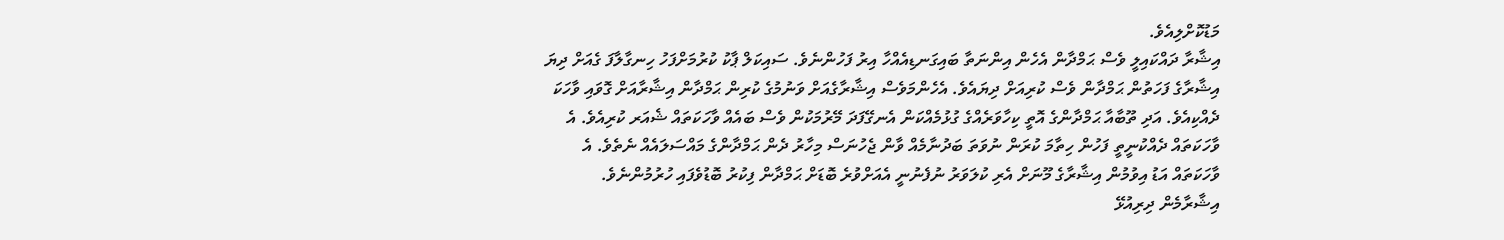މަޑުކޮށްލިއެވެ.
އިޝާރާ ދައްކައިލީ ވެސް ޙަމްދާން އެހެން އިންނަތާ ބައިގަނޑިއެއްހާ އިރު ފަހުންނެވެ. ސައިކަލް ޕާކު ކުރުމަށްފަހު ހިނގާލާފަ ގެއަށް ދިޔަ އިޝާރާގެ ފަހަތުން ޙަމްދާން ވެސް ކުރިއަށް ދިޔައެވެ. އެހެންމަވެސް އިޝާރާގެއަށް ވަނުމުގެ ކުރިން ޙަމްދާން އިޝާރާއަށް ގޮވައި ވާހަކަ ދެއްކިއެވެ. އަދި ތޫބާއާ ޙަމްދާންގެ އޮތީ ކިހާވަރެއްގެ ގުޅުމެއްކަން އެނގޭފަދަ މޭރުމަކުން ވެސް ބައެއް ވާހަކަތައް ޝެއަރ ކުރިއެވެ. އެ ވާހަކަތައް ދެއްކުނީތީ ފަހުން ހިތާމަ ކުރަން ނުވަތަ ބަދުނާމެއް ވާން ޖެހުނަސް މިހާރު ދެން ޙަމްދާންގެ މައްސަލައެއް ނެތެވެ. އެ ވާހަކަތައް އަޑު އިވުމުން އިޝާރާގެ މޫނަށް އެރި ކުލަވަރު ނުފެނުނީ އެއަށްވުރެ ބޮޑަށް ޙަމްދާން ފިކުރު ބޮޑުވެފައި ހުރުމުންނެވެ.
އިޝާރާމެން ދިރިއުޅޭ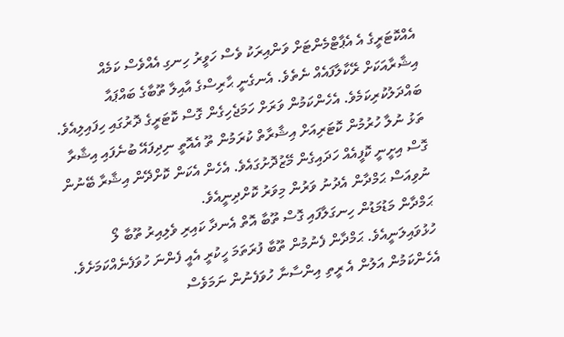އެއްކޮޓަރީގެ އެ އެޕާޓްމެންޓަށް ވަންއިރަކު ވެސް ހަވީރު ހިނގި އެއްވެސް ކަމެއް އިޝާރާއަކަށް ރޭކާލާފައެއް ނެތެވެ. އެނގެނީ ޙާރިސްގެ އާއިލާ ތޫބާގެ ބައްޕައާ ބައްދަލުކުރިކަމެވެ. އެހެންކަމުން ވަރަށް ހަމަޖެހިގެން ގޮސް ކޮޓަރީގެ ދޮރުގައި ހިފައިލިއެވެ. ތަޅު ނުލާ ހުރުމުން ކޮޓަރިއަށް އިޝާރާތް ކުރަމުން ތޫ އެއޮތީ ނިދިފައޭ ބުނެފައި އިޝާރާ ގޮސް އިށީނީ ކޮފީއެއް ހަދައިގެން މޭޒުދޮށުގައެވެ. އެހެން އެކަން ކޮށްދޭން އިޝާރާ ބޭނުން ނުވިއަސް ޙަމްދާން އެދުނު ވަރުން މިވަރު ކޮށްދިނީއެވެ.
ޙަމްދާން މަޑުމަޑުން ހިނގަލާފައި ގޮސް ތޫބާ އޮތް އެނދާ ކައިރި ވެލިއިރު ތޫބާ ލޯ ހުޅުވައިލަނީއެވެ. ޙަމްދާން ފެނުމުން ތޫބާ ފުރަތަމަ ހީކުރީ އެއީ ފެންނަ ހުވަފެނެއްކަމަށެވެ. އެހެންކަމުން އަލުން އެ ރީތި އިންސާނާ ހުވަފެނުން ނަމަވެސް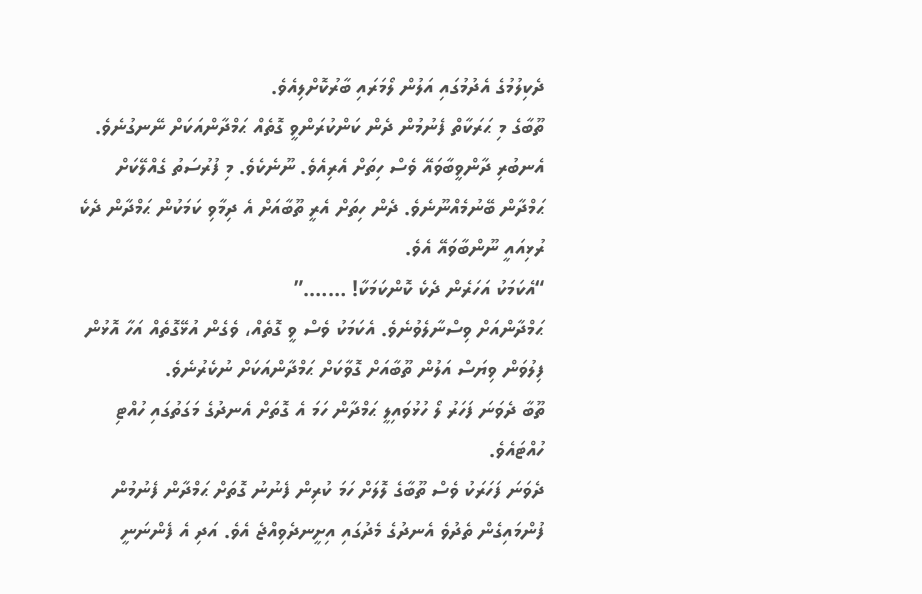ދެކިލުމުގެ އެދުމުގައި އަލުން ލޯމަރައި ބާރުކޮށްލިއެވެ.
ތޫބާގެ މި ޙަރަކާތް ފެނުމުން ދެން ކަންކުރަންވީ ގޮތެއް ޙަމްދާންއަކަށް ނޭނގުނެވެ. އެނބުރި ދާންވީބާވައޭ ވެސް ހިތަށް އެރިއެވެ. ނޫނެކެވެ. މި ފުރުސަތު ގެއްލޭކަށް ޙަމްދާން ބޭނުމެއްނޫނެވެ. ދެން ހިތަށް އެރީ ތޫބާއަށް އެ ދިމާވި ކަމަކުން ޙަމްދާން ދެކެ ރުޅިއައީ ނޫންބާވައޭ އެވެ.
“އެކަމަކު އަހަރެން ދެކެ ކޮންކަމަކާ! …….”
ޙަމްދާންއަށް ވިސްނާލެވުނެވެ. އެކަމަކު ވެސް ވީ ގޮތެއް، ވެގެން އުޅޭގޮތެއް އަހާ އޮޅުން ފިލުވަން ވިޔަސް އަލުން ތޫބާއަށް ގޮވާކަށް ޙަމްދާންއަކަށް ނުކެރުނެވެ.
ތޫބާ ދެވަނަ ފަހަރު ލޯ ހުޅުވައިލީ ޙަމްދާން ހަމަ އެ ގޮތަށް އެނދުގެ މަގަތުގައި ހުއްޓި ހުއްޓައެވެ.
ދެވަނަ ފަހަރަކު ވެސް ތޫބާގެ ލޮލަށް ހަމަ ކުރިން ފެނުނު ގޮތަށް ޙަމްދާން ފެނުމުން ފުންމައިގެން ތެދުވެ އެނދުގެ މެދުގައި އިށީނދެވިއްޖެ އެވެ. އަދި އެ ފެންނަނީ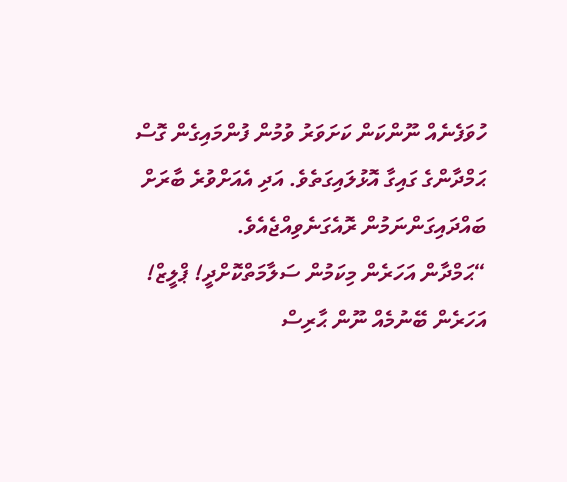ހުވަފެނެއް ނޫންކަން ކަށަވަރު ވުމުން ފުންމައިގެން ގޮސް ޙަމްދާންގެ ގައިގާ އޮޅުލައިގަތެވެ. އަދި އެއަށްވުރެ ބާރަށް ބައްދައިގަންނަމުން ރޮއެގަނެވިއްޖެއެވެ.
“ޙަމްދާން އަހަރެން މިކަމުން ސަލާމަތްކޮށްދީ! ޕްލީޒް! އަހަރެން ބޭނުމެއް ނޫން ޙާރިސް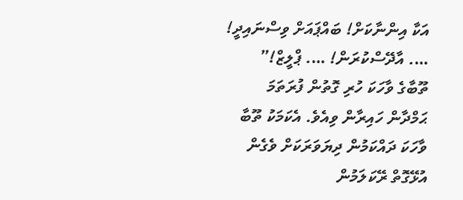އަކާ އިންނާކަށް! ބައްޕައަށް ވިސްނައިދީ! …. އާދޭސްކުރަން! …. ޕްލީޒް!”
ތޫބާގެ ވާހަކަ ހުރި ގޮތުން ފުރަތަމަ ޙަމްދާން ހައިރާން ވިއެވެ. އެކަމަކު ތޫބާ ވާހަކަ ދައްކަމުން ދިޔަވަރަކަށް ވެގެން އުޅޭގޮތް ރޭކަލަމުން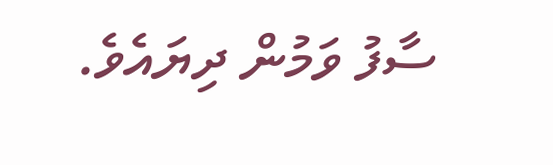ސާފު ވަމުން ދިޔައެވެ.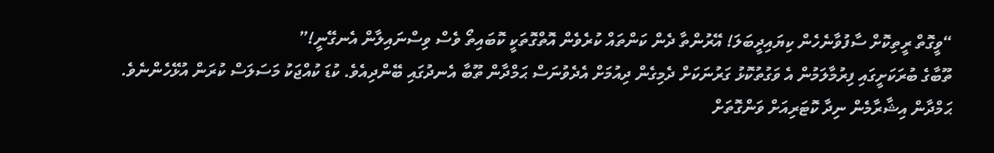“ވީގޮތް ރީތިކޮށް ސާފުވާނެހެން ކިޔައިދީބަލަ! އޭރުންތާ ދެން ކަންތައް ކުރެވެން އޮތްގޮތަކީ ކޮބައިތޯ ވެސް ވިސްނައިލާން އެނގޭނީ!”
ތޫބާގެ ބުރަކަށީގައި ފިރުމާލަމުން އެ ވަގުތުކޮޅު ގަރުނަކަށް ދެމިގެން ދިއުމަށް އެދެވުނަސް ޙަމްދާން ތޫބާ އެނދުގައި ބޭންދިއެވެ. ކުޑަ ކުއްޖަކު މަސަލަސް ކުރަން އުޅޭހެންނެވެ.
ޙަމްދާން އިޝާރާމެން ނިދާ ކޮޓަރިއަށް ވަންގޮތަށް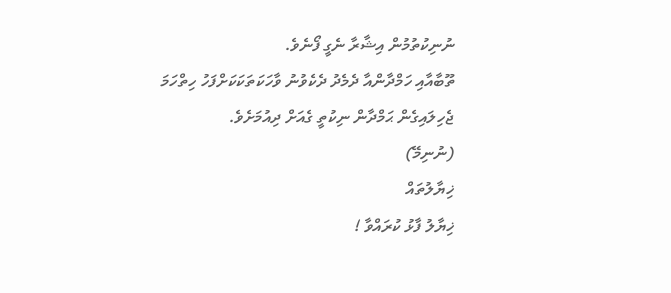ނުނިކުތުމުން އިޝާރާ ނެގީ ފޯނެވެ.
ތޫބާއާއި ހަމްދާންއާ ދެމެދު ދެކެވުނު ވާހަކަތަކަކަށްފަހު ހިތްހަމަ ޖެހިލައިގެން ޙަމްދާން ނިކުތީ ގެއަށް ދިއުމަށެވެ.
(ނުނިމޭ)
ޚިޔާލުތައް
ޚިޔާލު ފާޅު ކުރައްވާ !